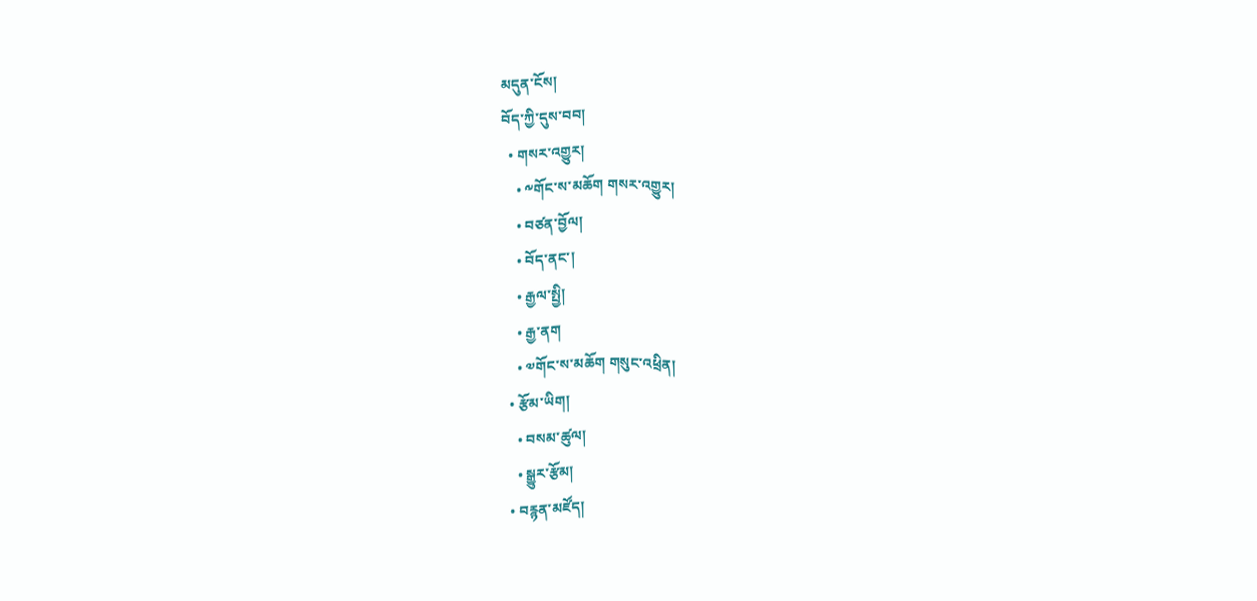མདུན་ངོས།
བོད་ཀྱི་དུས་བབ།
  • གསར་འགྱུར།
    • ༸གོང་ས་མཆོག གསར་འགྱུར།
    • བཙན་བྱོལ།
    • བོད་ནང་།
    • རྒྱལ་སྤྱི།
    • རྒྱ་ནག
    • ༧གོང་ས་མཆོག གསུང་འཕྲིན།
  • རྩོམ་ཡིག།
    • བསམ་ཚུལ།
    • སྒྱུར་རྩོམ།
  • བརྙན་མཛོད།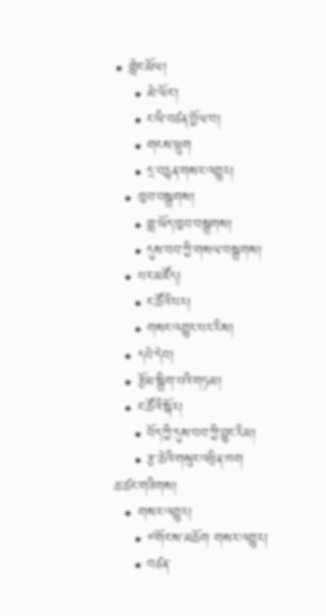• གླེང་མོལ།
    • མེ་ལོང་།
    • ང་ཡི་བཙན་བྱོལ་བ།
    • གངས་ཕྲུག
    • དྲ་བརྙན་གསར་འགྱུར།
  • ཁྱབ་བསྒྲགས།
    • གླ་ཡོད་ཁྱབ་བསྒྲགས།
    • དུས་བབ་ཀྱི་གསལ་བསྒྲགས།
  • པར་མཛོད།
    • ང་ཚོའི་པར།
    • གསང་འགྱུར་པར་རིས།
  • དཔེ་དེབ།
  • རྩོམ་སྒྲིག་པའི་གཏམ།
  • ང་ཚོའི་སྐོར།
    • བོད་ཀྱི་དུས་བབ་ཀྱི་བྱུང་རིམ།
    • རྩ་ཆེའི་གསུང་འཕྲིན་ཁག
ཆ་ཚང་གཟིགས།
  • གསར་འགྱུར།
    • ༸གོང་ས་མཆོག གསར་འགྱུར།
    • བཙན་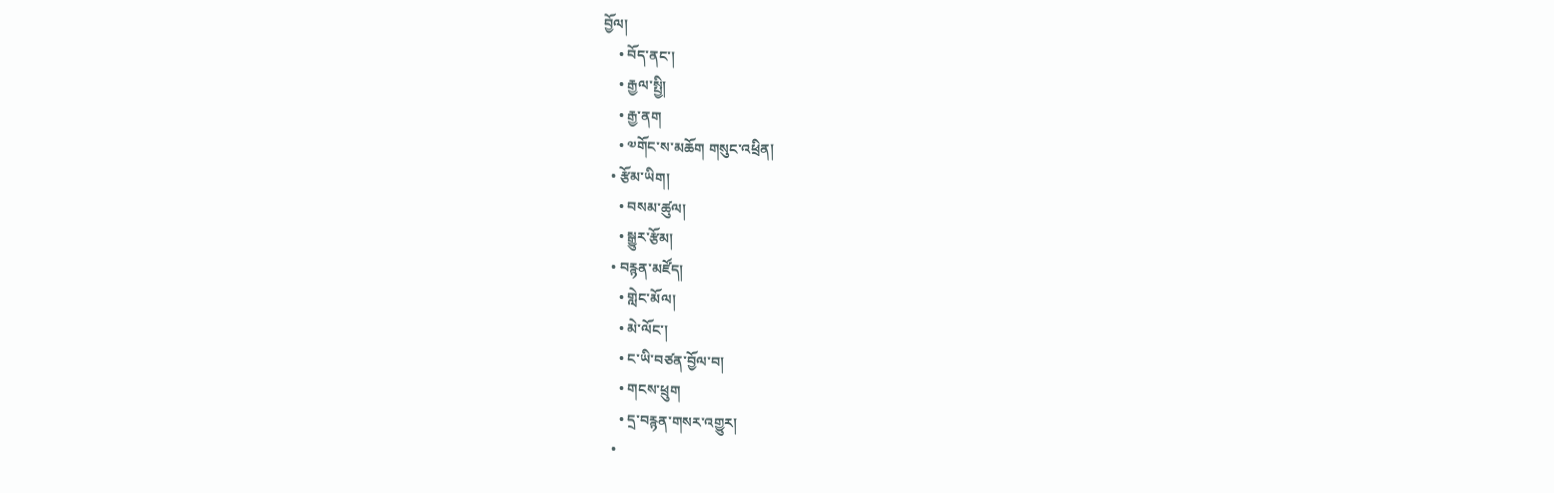བྱོལ།
    • བོད་ནང་།
    • རྒྱལ་སྤྱི།
    • རྒྱ་ནག
    • ༧གོང་ས་མཆོག གསུང་འཕྲིན།
  • རྩོམ་ཡིག།
    • བསམ་ཚུལ།
    • སྒྱུར་རྩོམ།
  • བརྙན་མཛོད།
    • གླེང་མོལ།
    • མེ་ལོང་།
    • ང་ཡི་བཙན་བྱོལ་བ།
    • གངས་ཕྲུག
    • དྲ་བརྙན་གསར་འགྱུར།
  •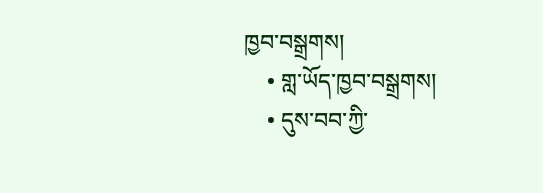ཁྱབ་བསྒྲགས།
    • གླ་ཡོད་ཁྱབ་བསྒྲགས།
    • དུས་བབ་ཀྱི་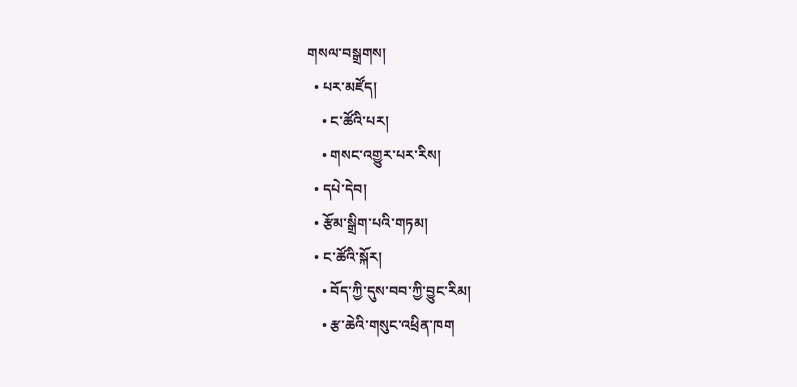གསལ་བསྒྲགས།
  • པར་མཛོད།
    • ང་ཚོའི་པར།
    • གསང་འགྱུར་པར་རིས།
  • དཔེ་དེབ།
  • རྩོམ་སྒྲིག་པའི་གཏམ།
  • ང་ཚོའི་སྐོར།
    • བོད་ཀྱི་དུས་བབ་ཀྱི་བྱུང་རིམ།
    • རྩ་ཆེའི་གསུང་འཕྲིན་ཁག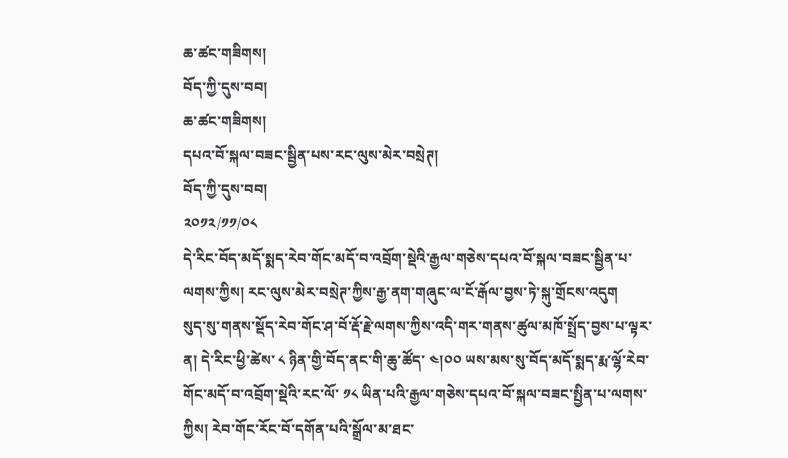ཆ་ཚང་གཟིགས།
བོད་ཀྱི་དུས་བབ།
ཆ་ཚང་གཟིགས།
དཔའ་བོ་སྐལ་བཟང་སྦྱིན་པས་རང་ལུས་མེར་བསྲེཊ།
བོད་ཀྱི་དུས་བབ།
༢༠༡༢/༡༡/༠༨
དེ་རིང་བོད་མདོ་སྨད་རེབ་གོང་མདོ་བ་འབྲོག་སྡེའི་རྒྱལ་གཅེས་དཔའ་བོ་སྐལ་བཟང་སྦྱིན་པ་ལགས་ཀྱིས། རང་ལུས་མེར་བསྲེཊ་ཀྱིས་རྒྱ་ནག་གཞུང་ལ་ངོ་རྒོལ་བྱས་ཏེ་སྐུ་གྲོངས་འདུག
སུད་སུ་གནས་སྡོད་རེབ་གོང་ཤ་བོ་རྡོ་རྗེ་ལགས་ཀྱིས་འདི་གར་གནས་ཚུལ་མཁོ་སྤྲོད་བྱས་པ་ལྟར་ན། དེ་རིང་ཕྱི་ཚེས་ ༨ ཉིན་གྱི་བོད་ནང་གི་ཆུ་ཚོད་ ༤།༠༠ ཡས་མས་སུ་བོད་མདོ་སྨད་རྨ་ལྷོ་རེབ་གོང་མདོ་བ་འབྲོག་སྡེའི་རང་ལོ་ ༡༨ ཡིན་པའི་རྒྱལ་གཅེས་དཔའ་བོ་སྐལ་བཟང་སྤྱིན་པ་ལགས་ཀྱིས། རེབ་གོང་རོང་བོ་དགོན་པའི་སྒྲོལ་མ་ཐང་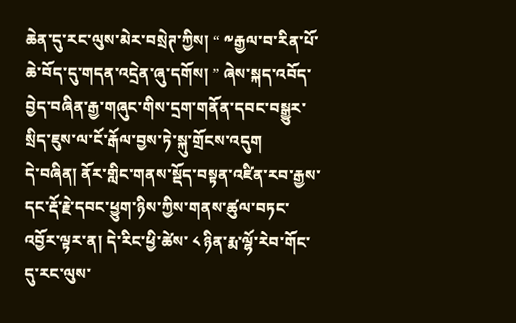ཆེན་དུ་རང་ལུས་མེར་བསྲེཊ་ཀྱིས། “ ༸རྒྱལ་བ་རིན་པོ་ཆེ་བོད་དུ་གདན་འདྲེན་ཞུ་དགོས། ” ཞེས་སྐད་འབོད་བྱེད་བཞིན་རྒྱ་གཞུང་གིས་དྲག་གནོན་དབང་བསྒྱུར་སྲིད་ཇུས་ལ་ངོ་རྒོལ་བྱས་ཏེ་སྐུ་གྲོངས་འདུག
དེ་བཞིན། ནོར་གླིང་གནས་སྡོད་བསྟན་འཛིན་རབ་རྒྱས་དང་རྡོ་རྗེ་དབང་ཕྱུག་ཉིས་ཀྱིས་གནས་ཚུལ་བཏང་འབྱོར་ལྟར་ན། དེ་རིང་ཕྱི་ཚེས་ ༨ ཉིན་རྨ་ལྷོ་རེབ་གོང་དུ་རང་ལུས་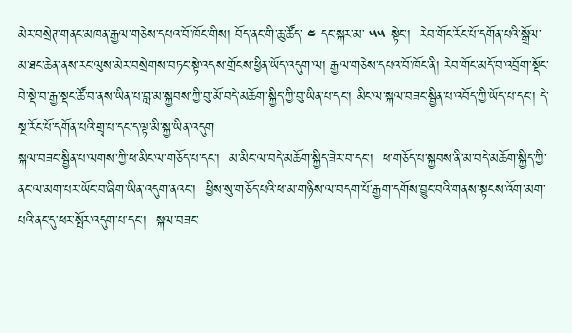མེར་བསྲེཊ་གནང་མཁན་རྒྱལ་གཅེས་དཔའ་བོ་ཁོང་གིས། བོད་ནང་གི་ཆུ་ཚོད་ ༤ དང་སྐར་མ་ ༥༥ སྟེང་།  རེབ་གོང་རོང་པོ་དགོན་པའི་སྒྲོལ་མ་ཐང་ཆེན་ནས་རང་ལུས་མེར་བསྲེགས་བཏང་སྟེ་འདས་གྲོངས་ཕྱིན་ཡོད་འདུག་ལ། རྒྱལ་གཅེས་དཔའ་བོ་ཁོང་ནི། རེབ་གོང་མདོ་བ་འབྲོག་སྡོང་བེ་སྡེ་བ་རྒྱ་སྡང་ཚོ་བ་ནས་ཡིན་པ་བླ་མ་སྐྱབས་ཀྱི་བུ་མོ་བདེ་མཆོག་སྐྱིད་ཀྱི་བུ་ཡིན་པ་དང་། མིང་ལ་སྐལ་བཟང་སྦྱིན་པ་འབོད་ཀྱི་ཡོད་པ་དང་། དེ་སྔ་རོང་པོ་དགོན་པའི་གྲྭ་པ་དང་ད་ལྟ་མི་སྐྱ་ཡིན་འདུག
སྐལ་བཟང་སྦྱིན་པ་ལགས་ཀྱི་ཕ་མིང་ལ་གཅོད་པ་དང་།  མ་མིང་ལ་བདེ་མཆོག་སྐྱིད་ཟེར་བ་དང་།  ཕ་གཅོད་པ་སྐྱབས་ནི་མ་བདེ་མཆོག་སྐྱིད་ཀྱི་ནང་ལ་མག་པར་ཡོང་བ་ཞིག་ཡིན་འདུག་ནའང་།  ཕྱིས་སུ་གཅོད་པའི་ཕ་མ་གཉིས་ལ་བདག་པོ་རྒྱག་དགོས་བྱུང་བའི་གནས་སྟངས་འོག་མག་པའི་ནང་དུ་ཕར་སྤོར་འདུག་པ་དང་།  སྐལ་བཟང་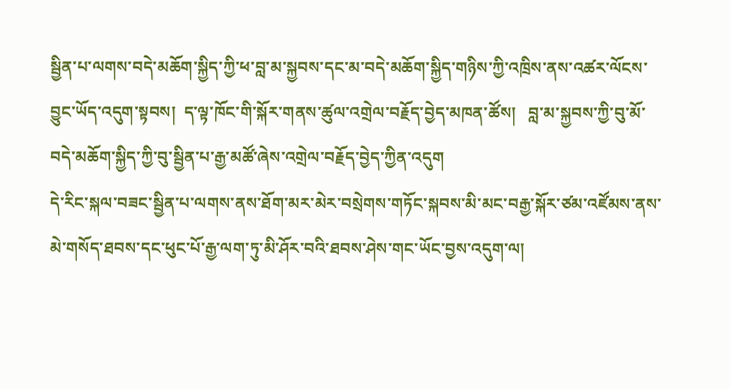སྦྱིན་པ་ལགས་བདེ་མཆོག་སྐྱིད་ཀྱི་ཕ་བླ་མ་སྐྱབས་དང་མ་བདེ་མཆོག་སྐྱིད་གཉིས་ཀྱི་འཁྲིས་ནས་འཚར་ལོངས་བྱུང་ཡོད་འདུག་སྟབས།  ད་ལྟ་ཁོང་གི་སྐོར་གནས་ཚུལ་འགྲེལ་བརྗོད་བྱེད་མཁན་ཚོས།   བླ་མ་སྐྱབས་ཀྱི་བུ་མོ་བདེ་མཆོག་སྐྱིད་ཀྱི་བུ་སྦྱིན་པ་རྒྱ་མཚོ་ཞེས་འགྲེལ་བརྗོད་བྱེད་ཀྱིན་འདུག
དེ་རིང་སྐལ་བཟང་སྦྱིན་པ་ལགས་ནས་ཐོག་མར་མེར་བསྲེགས་གཏོང་སྐབས་མི་མང་བརྒྱ་སྐོར་ཙམ་འཛོམས་ནས་མེ་གསོད་ཐབས་དང་ཕུང་པོ་རྒྱ་ལག་ཏུ་མི་ཤོར་བའི་ཐབས་ཤེས་གང་ཡོང་བྱས་འདུག་ལ།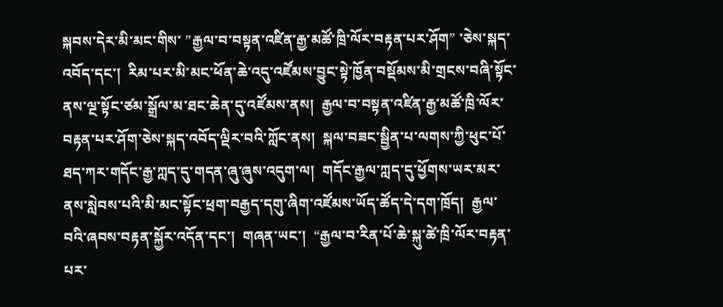སྐབས་དེར་མི་མང་གིས་ ”རྒྱལ་བ་བསྟན་འཛིན་རྒྱ་མཚོ་ཁྲི་ལོར་བརྟན་པར་ཤོག” ་ཅེས་སྐད་འབོད་དང་།  རིམ་པར་མི་མང་ཕོན་ཆེ་འདུ་འཛོམས་བྱུང་སྟེ་ཁྱོན་བསྡོམས་མི་གྲངས་བཞི་སྟོང་ནས་ལྔ་སྟོང་ཙམ་སྒྲོལ་མ་ཐང་ཆེན་དུ་འཛོམས་ནས།  རྒྱལ་བ་བསྟན་འཛིན་རྒྱ་མཚོ་ཁྲི་ལོར་བརྟན་པར་ཤོག་ཅེས་སྐད་འབོད་ལྡིར་བའི་ཀློང་ནས།  སྐལ་བཟང་སྦྱིན་པ་ལགས་ཀྱི་ཕུང་པོ་ཐད་ཀར་གདོང་རྒྱ་ཀླད་དུ་གདན་ཞུ་ཞུས་འདུག་ལ།  གདོང་རྒྱལ་ཀླད་དུ་ཕྱོགས་ཡར་མར་ནས་སླེབས་པའི་མི་མང་སྟོང་ཕྲག་བརྒྱད་དགུ་ཞིག་འཛོམས་ཡོད་ཚོད་དེ་དག་ཁྲོད།  རྒྱལ་བའི་ཞབས་བརྟན་སྐྱོར་འདོན་དང་།  གཞན་ཡང་།  “རྒྱལ་བ་རིན་པོ་ཆེ་སྐུ་ཚེ་ཁྲི་ལོར་བརྟན་པར་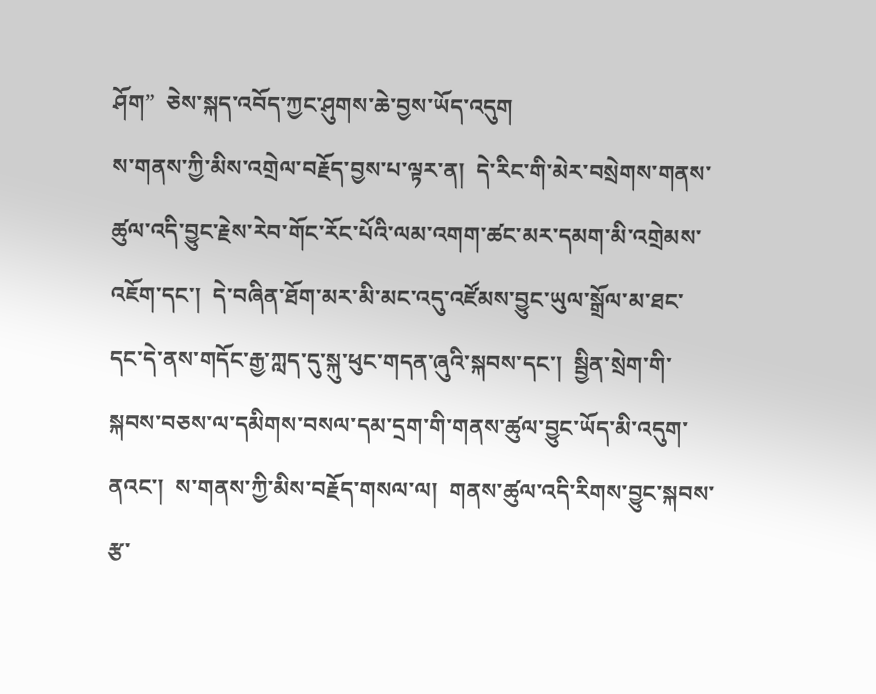ཤོག”  ཅེས་སྐད་འབོད་ཀྱང་ཤུགས་ཆེ་བྱས་ཡོད་འདུག
ས་གནས་ཀྱི་མིས་འགྲེལ་བརྗོད་བྱས་པ་ལྟར་ན།  དེ་རིང་གི་མེར་བསྲེགས་གནས་ཚུལ་འདི་བྱུང་རྗེས་རེབ་གོང་རོང་པོའི་ལམ་འགག་ཚང་མར་དམག་མི་འགྲེམས་འཇོག་དང་།  དེ་བཞིན་ཐོག་མར་མི་མང་འདུ་འཛོམས་བྱུང་ཡུལ་སྒྲོལ་མ་ཐང་དང་དེ་ནས་གདོང་རྒྱ་ཀླད་དུ་སྐུ་ཕུང་གདན་ཞུའི་སྐབས་དང་།  སྦྱིན་སྲེག་གི་སྐབས་བཅས་ལ་དམིགས་བསལ་དམ་དྲག་གི་གནས་ཚུལ་བྱུང་ཡོད་མི་འདུག་ནའང་།  ས་གནས་ཀྱི་མིས་བརྗོད་གསལ་ལ།  གནས་ཚུལ་འདི་རིགས་བྱུང་སྐབས་རྩ་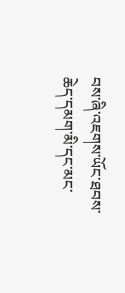བས་ཞི་འཇགས་ཡོང་ཐབས་ཆེད་དམག་མི་དང་མང་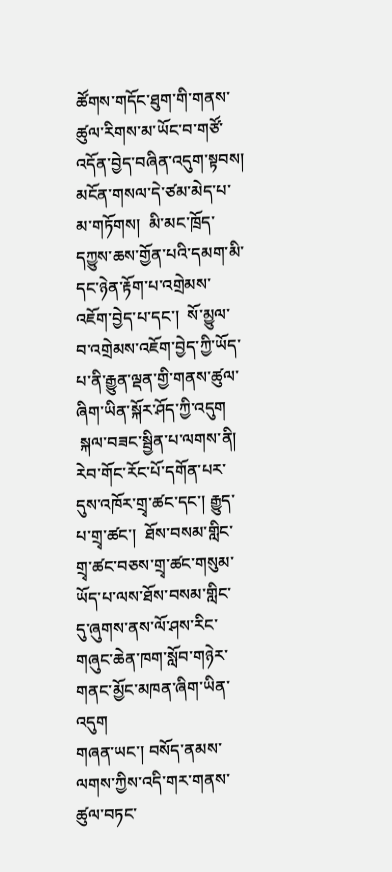ཚོགས་གདོང་ཐུག་གི་གནས་ཚུལ་རིགས་མ་ཡོང་བ་གཙོ་འདོན་བྱེད་བཞིན་འདུག་སྟབས།  མངོན་གསལ་དེ་ཙམ་མེད་པ་མ་གཏོགས།  མི་མང་ཁྲོད་དཀྱུས་ཆས་གྱོན་པའི་དམག་མི་དང་ཉེན་རྟོག་པ་འགྲེམས་འཇོག་བྱེད་པ་དང་།  སོ་མྱུལ་བ་འགྲེམས་འཇོག་བྱེད་ཀྱི་ཡོད་པ་ནི་རྒྱུན་ལྡན་གྱི་གནས་ཚུལ་ཞིག་ཡིན་སྐོར་ཤོད་ཀྱི་འདུག
 སྐལ་བཟང་སྦྱིན་པ་ལགས་ནི།  རེབ་གོང་རོང་པོ་དགོན་པར་དུས་འཁོར་གྲྭ་ཚང་དང་། རྒྱུད་པ་གྲྭ་ཚང་།  ཐོས་བསམ་གླིང་གྲྭ་ཚང་བཅས་གྲྭ་ཚང་གསུམ་ཡོད་པ་ལས་ཐོས་བསམ་གླིང་དུ་ཞུགས་ནས་ལོ་ཤས་རིང་གཞུང་ཆེན་ཁག་སློབ་གཉེར་གནང་མྱོང་མཁན་ཞིག་ཡིན་འདུག
གཞན་ཡང་། བསོད་ནམས་ལགས་ཀྱིས་འདི་གར་གནས་ཚུལ་བཏང་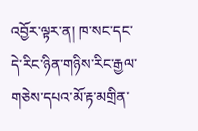འབྱོར་ལྟར་ན། ཁ་སང་དང་དེ་རིང་ཉིན་གཉིས་རིང་རྒྱལ་གཅེས་དཔའ་མོ་རྟ་མགྲིན་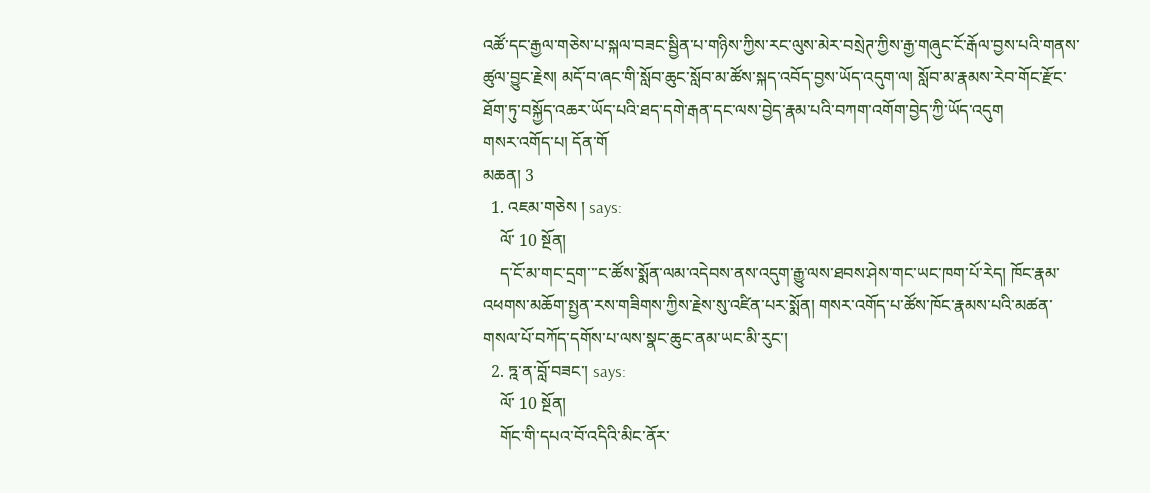འཚོ་དང་རྒྱལ་གཅེས་པ་སྐལ་བཟང་སྦྱིན་པ་གཉིས་ཀྱིས་རང་ལུས་མེར་བསྲེཊ་ཀྱིས་རྒྱ་གཞུང་ངོ་རྒོལ་བྱས་པའི་གནས་ཚུལ་བྱུང་རྗེས། མདོ་བ་ཞང་གི་སློབ་ཆུང་སློབ་མ་ཚོས་སྐད་འབོད་བྱས་ཡོད་འདུག་ལ། སློབ་མ་རྣམས་རེབ་གོང་རྫོང་ཐོག་ཏུ་བསྐྱོད་འཆར་ཡོད་པའི་ཐད་དགེ་རྒན་དང་ལས་བྱེད་རྣམ་པའི་བཀག་འགོག་བྱེད་ཀྱི་ཡོད་འདུག
གསར་འགོད་པ། དོན་གོ
མཆན། 3
  1. འཇམ་གཅེས ། says:
    ལོ་ 10 སྔོན།
    ད་ངོ་མ་གང་དྲག་་་ང་ཚོས་སྨོན་ལམ་འདེབས་ནས་འདུག་རྒྱུ་ལས་ཐབས་ཤེས་གང་ཡང་ཁག་པོ་རེད། ཁོང་རྣམ་འཕགས་མཆོག་སྤྱན་རས་གཟིགས་ཀྱིས་རྗེས་སུ་འཛིན་པར་སྨོན། གསར་འགོད་པ་ཚོས་ཁོང་རྣམས་པའི་མཚན་གསལ་པོ་བཀོད་དགོས་པ་ལས་སྣང་ཆུང་ནམ་ཡང་མི་རུང་།
  2. ཏྰ་ན་བློ་བཟང་། says:
    ལོ་ 10 སྔོན།
    གོང་གི་དཔའ་བོ་འདིའི་མིང་ནོར་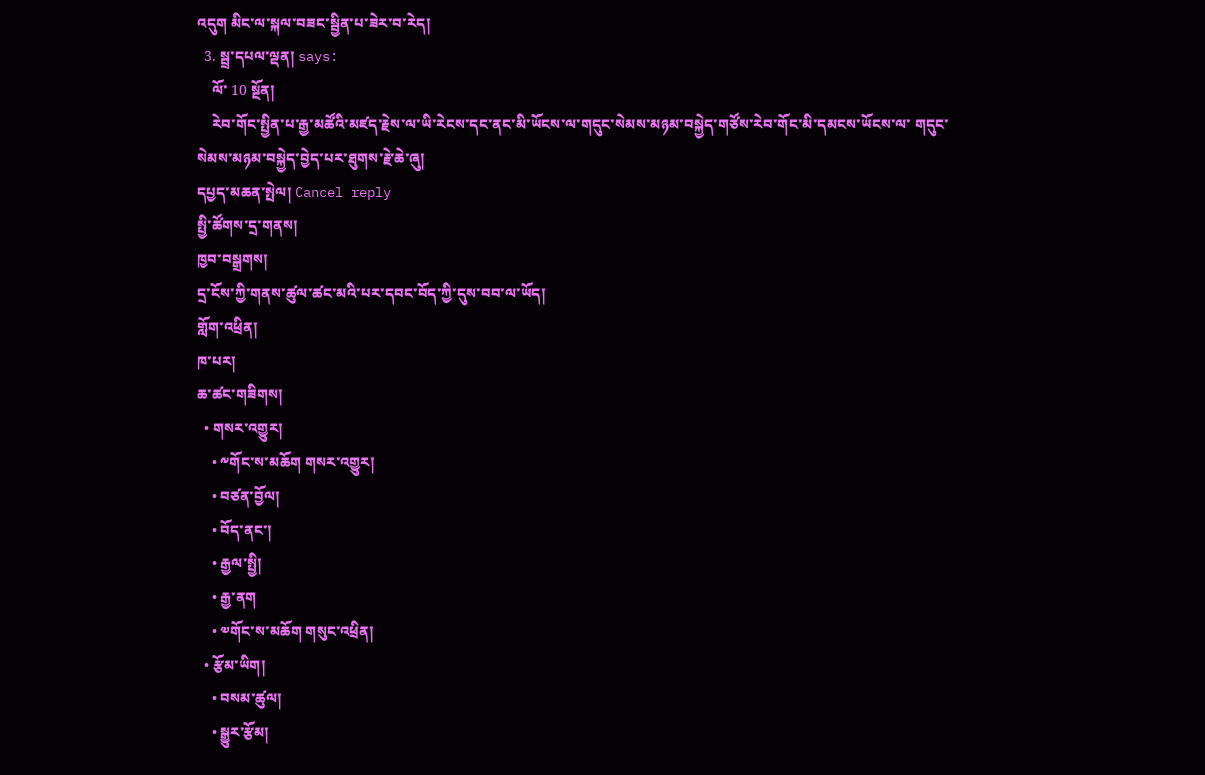འདུག མིང་ལ་སྐལ་བཟང་སྦྱིན་པ་ཟེར་བ་རེད།
  3. སྦྲ་དཔལ་ལྡན། says:
    ལོ་ 10 སྔོན།
    རེབ་གོང་སྤྱིན་པ་རྒྱ་མཚོའི་མཛད་རྗེས་ལ་ཡི་རེངས་དང་ནང་མི་ཡོངས་ལ་གདུང་སེམས་མཉམ་བསྐྱེད་གཙོས་རེབ་གོང་མི་དམངས་ཡོངས་ལ་ གདུང་སེམས་མཉམ་བསྐྱེད་བྱེད་པར་ཐུགས་རྗེ་ཆེ་ཞུ།
དཔྱད་མཆན་སྤེལ། Cancel reply
སྤྱི་ཚོགས་དྲ་གནས།
ཁྱབ་བསྒྲགས།
དྲ་ངོས་ཀྱི་གནས་ཚུལ་ཚང་མའི་པར་དབང་བོད་ཀྱི་དུས་བབ་ལ་ཡོད།
གློག་འཕྲིན།
ཁ་པར།
ཆ་ཚང་གཟིགས།
  • གསར་འགྱུར།
    • ༸གོང་ས་མཆོག གསར་འགྱུར།
    • བཙན་བྱོལ།
    • བོད་ནང་།
    • རྒྱལ་སྤྱི།
    • རྒྱ་ནག
    • ༧གོང་ས་མཆོག གསུང་འཕྲིན།
  • རྩོམ་ཡིག།
    • བསམ་ཚུལ།
    • སྒྱུར་རྩོམ།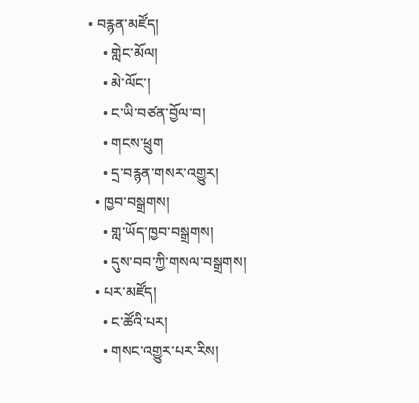• བརྙན་མཛོད།
    • གླེང་མོལ།
    • མེ་ལོང་།
    • ང་ཡི་བཙན་བྱོལ་བ།
    • གངས་ཕྲུག
    • དྲ་བརྙན་གསར་འགྱུར།
  • ཁྱབ་བསྒྲགས།
    • གླ་ཡོད་ཁྱབ་བསྒྲགས།
    • དུས་བབ་ཀྱི་གསལ་བསྒྲགས།
  • པར་མཛོད།
    • ང་ཚོའི་པར།
    • གསང་འགྱུར་པར་རིས།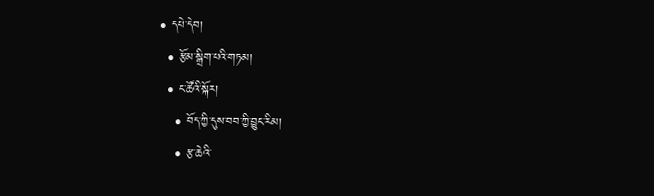• དཔེ་དེབ།
  • རྩོམ་སྒྲིག་པའི་གཏམ།
  • ང་ཚོའི་སྐོར།
    • བོད་ཀྱི་དུས་བབ་ཀྱི་བྱུང་རིམ།
    • རྩ་ཆེའི་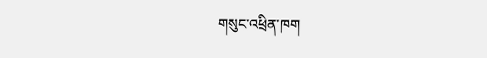གསུང་འཕྲིན་ཁག